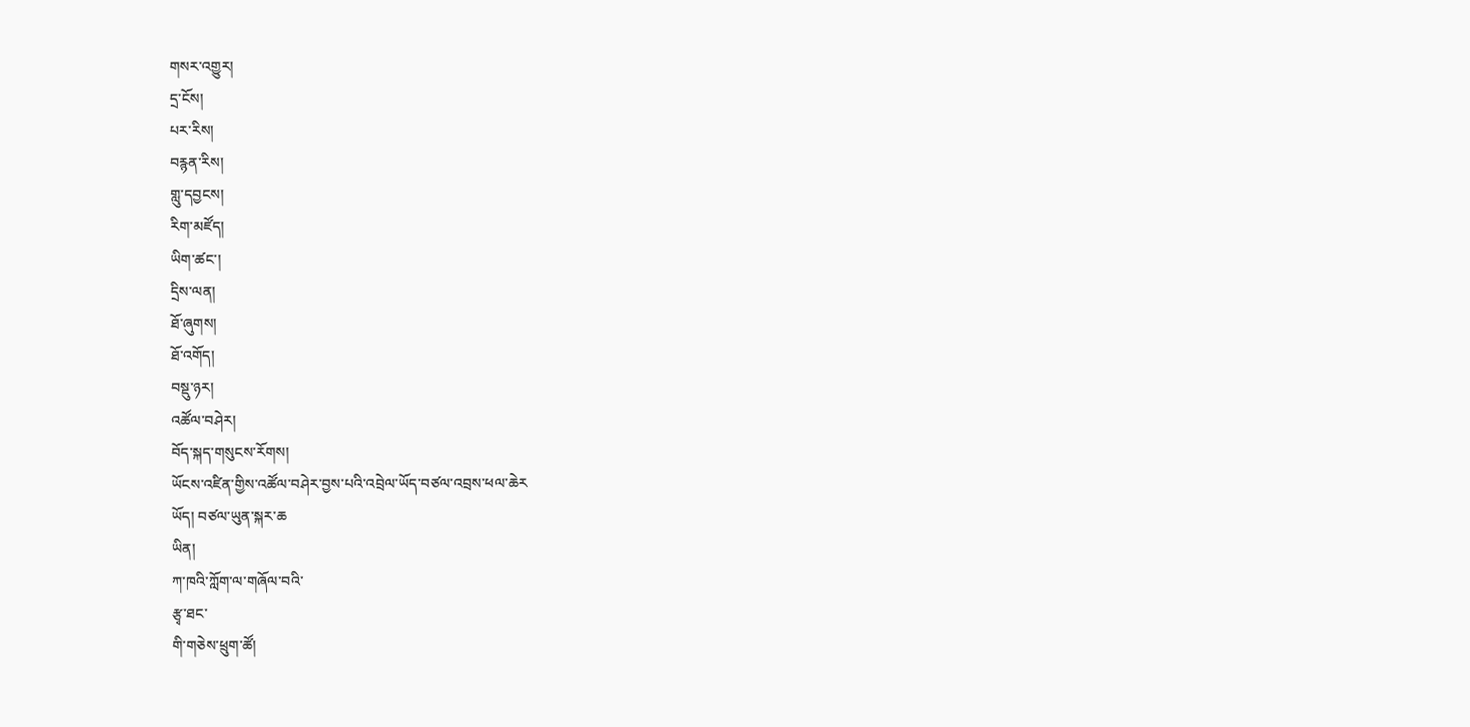གསར་འགྱུར།
དྲ་ངོས།
པར་རིས།
བརྙན་རིས།
གླུ་དབྱངས།
རིག་མཛོད།
ཡིག་ཚང་།
དྲིས་ལན།
ཐོ་ཞུགས།
ཐོ་འགོད།
བསྡུ་ཉར།
འཚོལ་བཤེར།
བོད་སྐད་གསུངས་རོགས།
ཡོངས་འཛིན་གྱིས་འཚོལ་བཤེར་བྱས་པའི་འབྲེལ་ཡོད་བཙལ་འབྲས་ཕལ་ཆེར
ཡོད། བཙལ་ཡུན་སྐར་ཆ
ཡིན།
ཀ་ཁའི་ཀློག་ལ་གཞོལ་བའི་
རྩྭ་ཐང་
གི་གཅེས་ཕྲུག་ཚོ།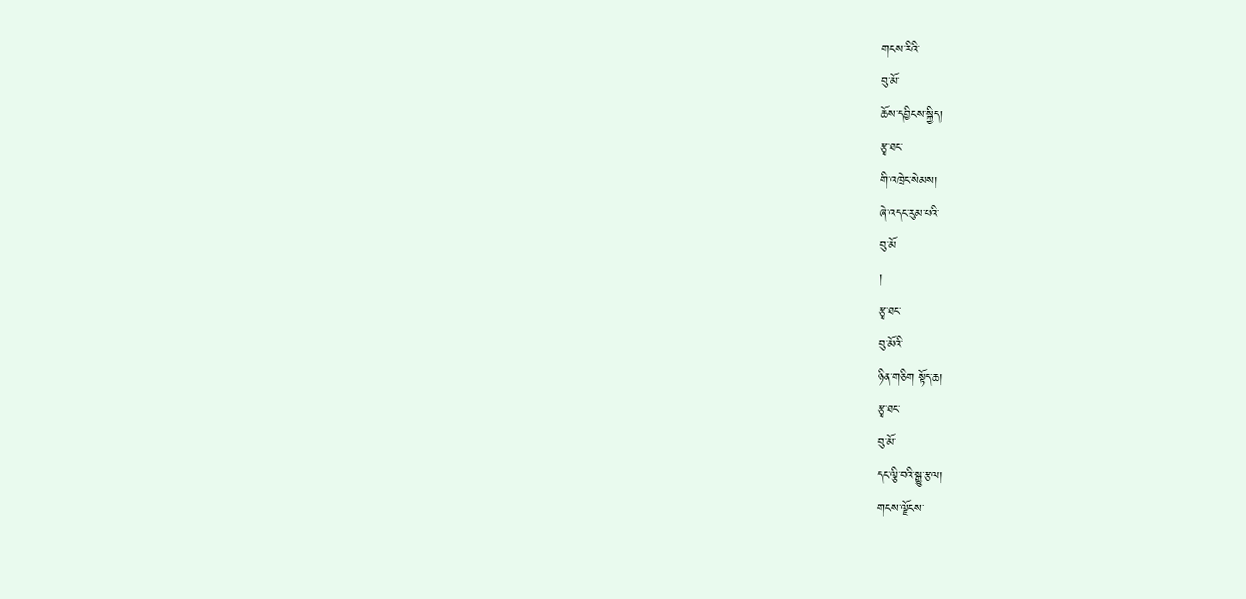གངས་རིའི་
བུ་མོ་
ཆོས་དབྱིངས་སྐྱིད།
རྩྭ་ཐང་
གི་འཁྲེང་སེམས།
ཞེ་འདང་རུམ་པའི་
བུ་མོ
།
རྩྭ་ཐང་
བུ་མོའི་
ཉིན་གཅིག སྟོད་ཆ།
རྩྭ་ཐང་
བུ་མོ་
དང་ལྕི་བའི་སྒྱུ་རྩལ།
གངས་ལྗོངས་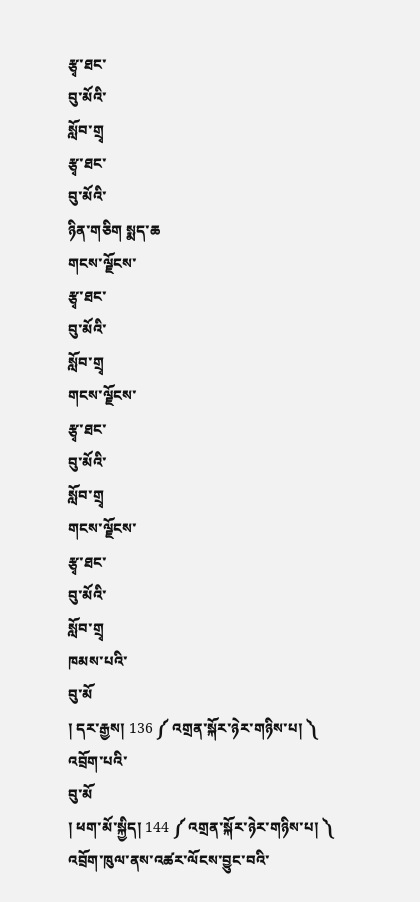རྩྭ་ཐང་
བུ་མོའི་
སློབ་གྲྭ
རྩྭ་ཐང་
བུ་མོའི་
ཉིན་གཅིག སྨད་ཆ
གངས་ལྗོངས་
རྩྭ་ཐང་
བུ་མོའི་
སློབ་གྲྭ
གངས་ལྗོངས་
རྩྭ་ཐང་
བུ་མོའི་
སློབ་གྲྭ
གངས་ལྗོངས་
རྩྭ་ཐང་
བུ་མོའི་
སློབ་གྲྭ
ཁམས་པའི་
བུ་མོ
། དར་རྒྱས། 136 ༼ འགྲན་སྐོར་ཉེར་གཉིས་པ། ༽
འབྲོག་པའི་
བུ་མོ
། ཕག་མོ་སྐྱིད། 144 ༼ འགྲན་སྐོར་ཉེར་གཉིས་པ། ༽
འབྲོག་ཁུལ་ནས་འཚར་ལོངས་བྱུང་བའི་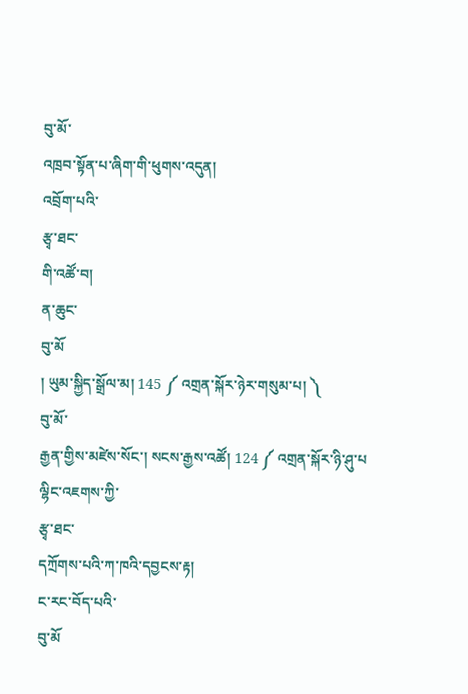བུ་མོ་
འཁྲབ་སྟོན་པ་ཞིག་གི་ཕུགས་འདུན།
འབྲོག་པའི་
རྩྭ་ཐང་
གི་འཚོ་བ།
ན་ཆུང་
བུ་མོ
། ཡུམ་སྐྱིད་སྒྲོལ་མ། 145 ༼ འགྲན་སྐོར་ཉེར་གསུམ་པ། ༽
བུ་མོ་
རྒྱན་གྱིས་མཛེས་སོང་། སངས་རྒྱས་འཚོ། 124 ༼ འགྲན་སྐོར་ཉི་ཤུ་པ
ལྷིང་འཇགས་ཀྱི་
རྩྭ་ཐང་
དཀྲོགས་པའི་ཀ་ཁའི་དབྱངས་རྟ།
ང་རང་བོད་པའི་
བུ་མོ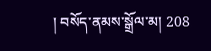། བསོད་ནམས་སྒྲོལ་མ། 208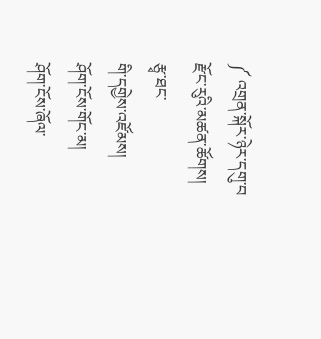༼ འགྲན་སྐོར་ཉེར་དགུ་བ
རྫོང་རུའི་མཚན་ཚོགས།
རྩྭ་ཐང་
གི་དགྱེས་འཛོམས།
ཤོག་ངོས་གོང་མ།
ཤོག་ངོས་ཞོལ་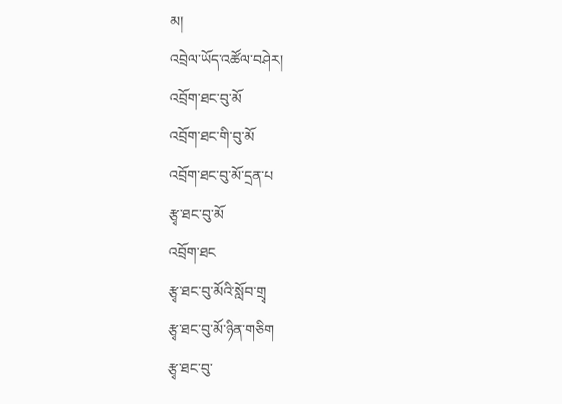མ།
འབྲེལ་ཡོད་འཚོལ་བཤེར།
འབྲོག་ཐང་བུ་མོ
འབྲོག་ཐང་གི་བུ་མོ
འབྲོག་ཐང་བུ་མོ་དྲན་པ
རྩྭ་ཐང་བུ་མོ
འབྲོག་ཐང
རྩྭ་ཐང་བུ་མོའི་སློབ་གྲྭ
རྩྭ་ཐང་བུ་མོ་ཉིན་གཅིག
རྩྭ་ཐང་བུ་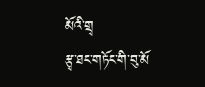མོའི་གྲྭ
རྩྭ་ཐང་གཏོང་གི་བུ་མོ